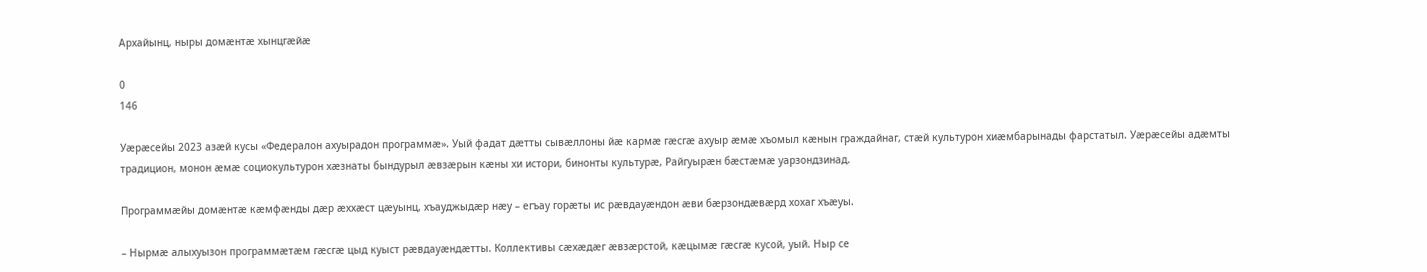Архайынц, ныры домæнтæ хынцгæйæ

0
146

Уæрæсейы 2023 азæй кусы «Федералон ахуырадон программæ». Уый фадат дæтты сывæллоны йæ кармæ гæсгæ ахуыр æмæ хъомыл кæнын граждайнаг, стæй культурон хиæмбарынады фарстатыл. Уæрæсейы адæмты традицион, монон æмæ социокультурон хæзнаты бындурыл æвзæрын кæны хи истори, бинонты культурæ, Райгуырæн бæстæмæ уарзондзинад.

Программæйы домæнтæ кæмфæнды дæр æххæст цæуынц, хъауджыдæр нæу – егъау горæты ис рæвдауæндон æви бæрзондæвæрд хохаг хъæуы.

– Нырмæ алыхуызон программæтæм гæсгæ цыд куыст рæвдауæндæтты. Коллективы сæхæдæг æвзæрстой, кæцымæ гæсгæ кусой, уый. Ныр се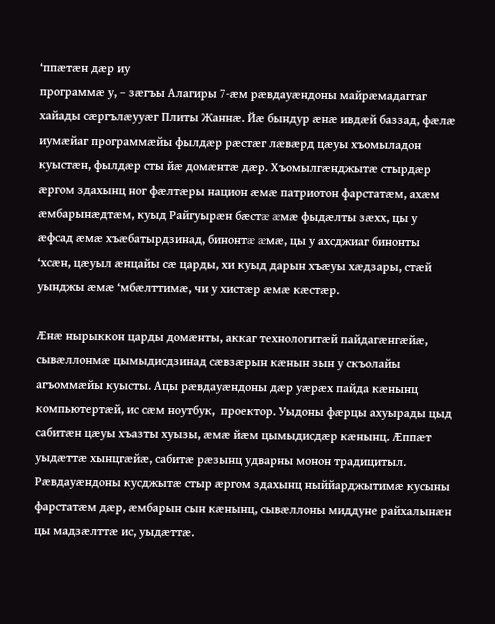‘ппæтæн дæр иу
программæ у, – зæгъы Алагиры 7-æм рæвдауæндоны майрæмадаггаг хайады сæргълæууæг Плиты Жаннæ. Йæ бындур æнæ ивдæй баззад, фæлæ иумæйаг программæйы фылдæр рæстæг лæвæрд цæуы хъомыладон куыстæн, фылдæр сты йæ домæнтæ дæр. Хъомылгæнджытæ стырдæр  æргом здахынц ног фæлтæры национ æмæ патриотон фарстатæм, ахæм æмбарынæдтæм, куыд Райгуырæн бæстæ æмæ фыдæлты зæхх, цы у æфсад æмæ хъæбатырдзинад, бинонтæ æмæ, цы у ахсджиаг бинонты ‘хсæн, цæуыл æнцайы сæ царды, хи куыд дарын хъæуы хæдзары, стæй уынджы æмæ ‘мбæлттимæ, чи у хистæр æмæ кæстæр.

Æнæ нырыккон царды домæнты, аккаг технологитæй пайдагæнгæйæ, сывæллонмæ цымыдисдзинад сæвзæрын кæнын зын у скъолайы агъоммæйы куысты. Ацы рæвдауæндоны дæр уæрæх пайда кæнынц компьютертæй, ис сæм ноутбук,  проектор. Уыдоны фæрцы ахуырады цыд сабитæн цæуы хъазты хуызы, æмæ йæм цымыдисдæр кæнынц. Æппæт уыдæттæ хынцгæйæ, сабитæ рæзынц удварны монон традицитыл. Рæвдауæндоны кусджытæ стыр æргом здахынц ныййарджытимæ кусыны
фарстатæм дæр, æмбарын сын кæнынц, сывæллоны миддуне райхалынæн цы мадзæлттæ ис, уыдæттæ.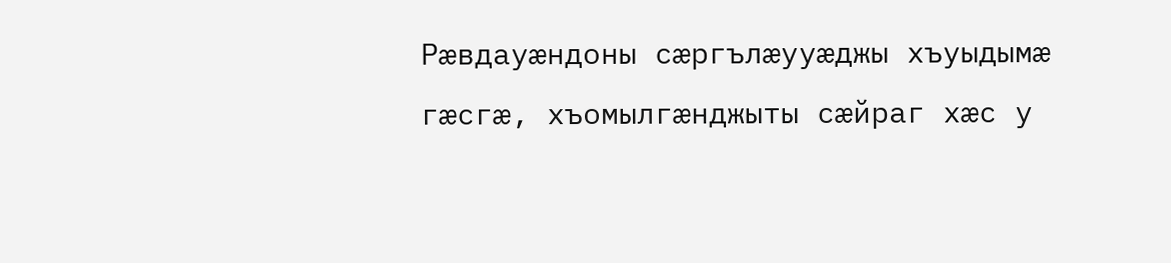Рæвдауæндоны сæргълæууæджы хъуыдымæ гæсгæ, хъомылгæнджыты сæйраг хæс у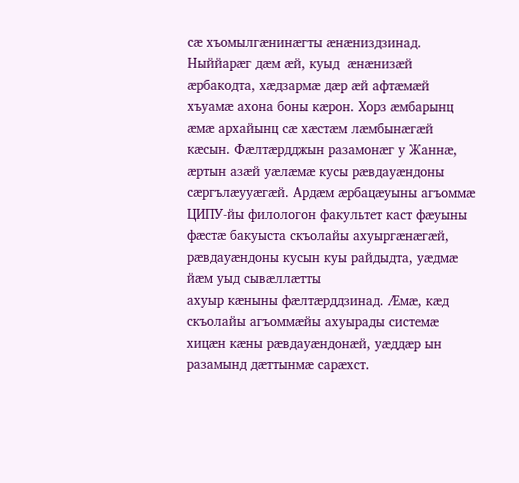сæ хъомылгæнинæгты æнæниздзинад. Ныййарæг дæм æй, куыд  æнæнизæй æрбакодта, хæдзармæ дæр æй афтæмæй хъуамæ ахона боны кæрон. Хорз æмбарынц æмæ архайынц сæ хæстæм лæмбынæгæй кæсын. Фæлтæрдджын разамонæг у Жаннæ, æртын азæй уæлæмæ кусы рæвдауæндоны сæргълæууæгæй. Ардæм æрбацæуыны агъоммæ ЦИПУ-йы филологон факультет каст фæуыны фæстæ бакуыста скъолайы ахуыргæнæгæй, рæвдауæндоны кусын куы райдыдта, уæдмæ йæм уыд сывæллæтты
ахуыр кæныны фæлтæрддзинад. Æмæ, кæд скъолайы агъоммæйы ахуырады системæ хицæн кæны рæвдауæндонæй, уæддæр ын разамынд дæттынмæ сарæхст.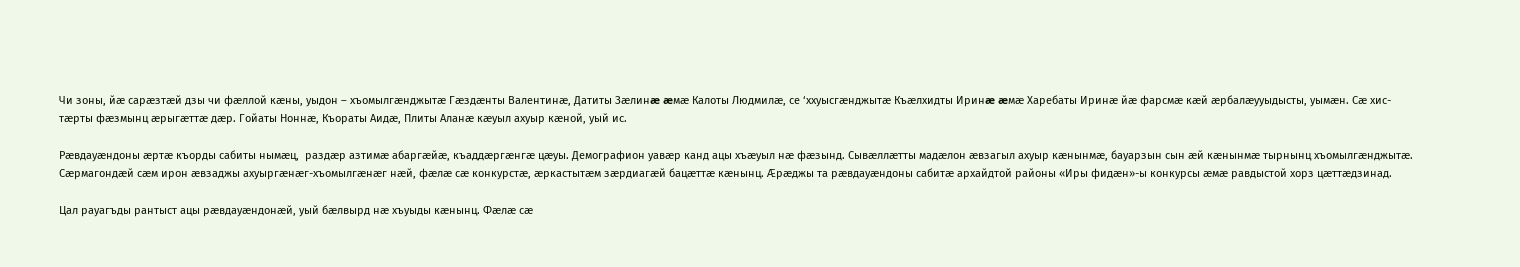Чи зоны, йæ сарæзтæй дзы чи фæллой кæны, уыдон – хъомылгæнджытæ Гæздæнты Валентинæ, Датиты Зæлинæ æмæ Калоты Людмилæ, се ‘ххуысгæнджытæ Къæлхидты Иринæ æмæ Харебаты Иринæ йæ фарсмæ кæй æрбалæууыдысты, уымæн. Сæ хис-
тæрты фæзмынц æрыгæттæ дæр. Гойаты Ноннæ, Къораты Аидæ, Плиты Аланæ кæуыл ахуыр кæной, уый ис.

Рæвдауæндоны æртæ къорды сабиты нымæц,  раздæр азтимæ абаргæйæ, къаддæргæнгæ цæуы. Демографион уавæр канд ацы хъæуыл нæ фæзынд. Сывæллæтты мадæлон æвзагыл ахуыр кæнынмæ, бауарзын сын æй кæнынмæ тырнынц хъомылгæнджытæ. Сæрмагондæй сæм ирон æвзаджы ахуыргæнæг-хъомылгæнæг нæй, фæлæ сæ конкурстæ, æркастытæм зæрдиагæй бацæттæ кæнынц. Æрæджы та рæвдауæндоны сабитæ архайдтой районы «Иры фидæн»-ы конкурсы æмæ равдыстой хорз цæттæдзинад.

Цал рауагъды рантыст ацы рæвдауæндонæй, уый бæлвырд нæ хъуыды кæнынц. Фæлæ сæ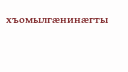хъомылгæнинæгты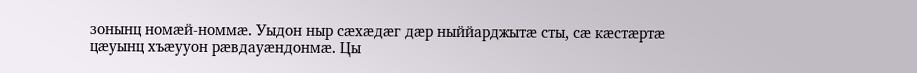зонынц номæй-номмæ. Уыдон ныр сæхæдæг дæр ныййарджытæ сты, сæ кæстæртæ цæуынц хъæууон рæвдауæндонмæ. Цы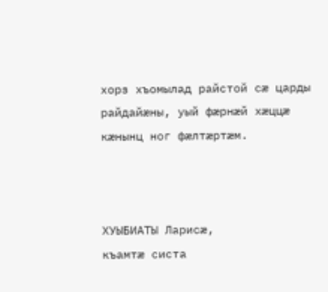хорз хъомылад райстой сæ царды райдайæны, уый фæрнæй хæццæ кæнынц ног фæлтæртæм.



ХУЫБИАТЫ Ларисæ,
къамтæ систа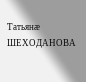Татьянæ ШЕХОДАНОВА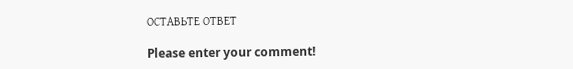ОСТАВЬТЕ ОТВЕТ

Please enter your comment!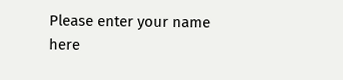Please enter your name here